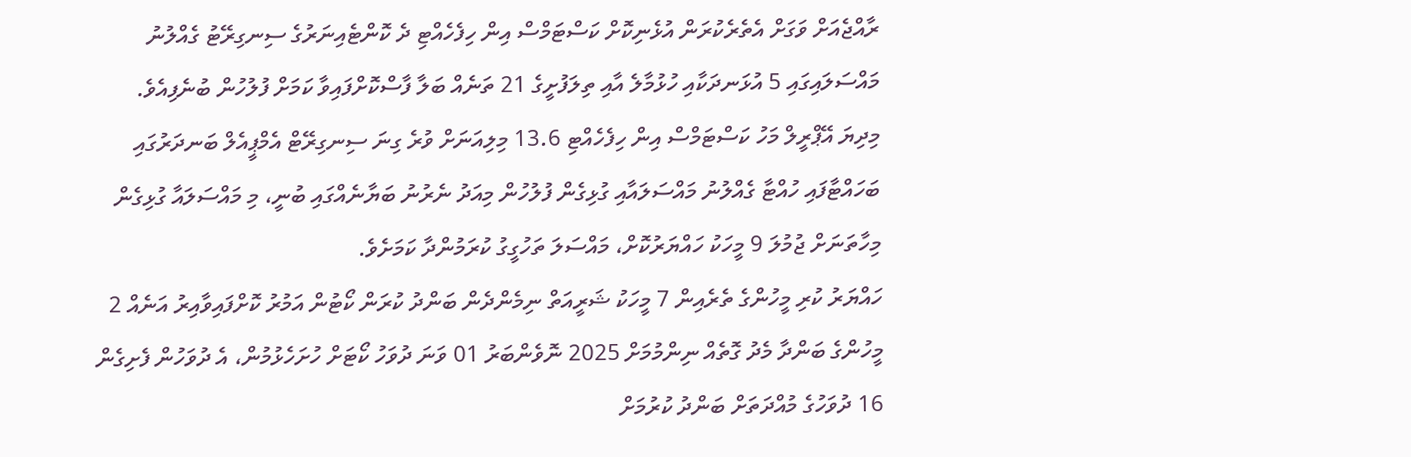ރާއްޖެއަށް ވަގަށް އެތެރެކުރަން އުޅެނިކޮށް ކަސްޓަމްސް އިން ހިފެހެއްޓި ދެ ކޮންޓެއިނަރުގެ ސިނގިރޭޓު ގެއްލުނު މައްސަލައިގައި 5 އުޅަނދަކާއި ހުޅުމާލެ އާއި ތިލަފުށީގެ 21 ތަނެއް ބަލާ ފާސްކޮށްފައިވާ ކަމަށް ފުލުހުން ބުނެފިއެވެ.
މިދިޔަ އޭޕްރީލް މަހު ކަސްޓަމްސް އިން ހިފެހެއްޓި 13.6 މިލިއަނަށް ވުރެ ގިނަ ސިނގިރޭޓް އެމްޕީއެލް ބަނދަރުގައި ބަހައްޓާފައި ހުއްޓާ ގެއްލުނު މައްސަލައާއި ގުޅިގެން ފުލުހުން މިއަދު ނެރުނު ބަޔާނެއްގައި ބުނީ، މި މައްސަލައާ ގުޅިގެން މިހާތަނަށް ޖުމުލަ 9 މީހަކު ހައްޔަރުކޮށް، މައްސަލަ ތަހުގީގު ކުރަމުންދާ ކަމަށެވެ.
ހައްޔަރު ކުރި މީހުންގެ ތެރެއިން 7 މީހަކު ޝަރީއަތް ނިމެންދެން ބަންދު ކުރަން ކޯޓުން އަމުރު ކޮށްފައިވާއިރު އަނެއް 2 މީހުންގެ ބަންދާ މެދު ގޮތެއް ނިންމުމަށް 2025 ނޮވެންބަރު 01 ވަނަ ދުވަހު ކޯޓަށް ހުށަހެޅުމުން، އެ ދުވަހުން ފެށިގެން 16 ދުވަހުގެ މުއްދަތަށް ބަންދު ކުރުމަށް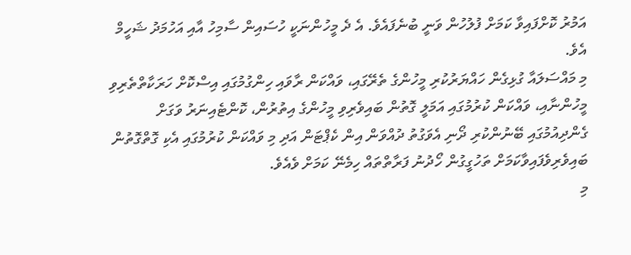އަމުރު ކޮށްފައިވާ ކަމަށް ފުލުހުން ވަނީ ބުނެފައެވެ. އެ ދެ މީހުންނަކީ ހުސައިން ސާމިހު އާއި އަހުމަދު ޝަހީމް އެވެ.
މި މައްސަލައާ ގުޅިގެން ހައްޔަރުކުރި މީހުންގެ ތެރޭގައި، ވައްކަން ރާވައި ހިންގުމުގައި އިސްކޮށް ހަރަކާތްތެރިވި މީހުންނާއި، ވައްކަން ކުރުމުގައި އަމަލީ ގޮތުން ބައިވެރިވި މީހުންގެ އިތުރުން، ކޮންޓެއިނަރު ވަގަށް ގެންދިއުމުގައި ބޭނުންކުރި ދޯނި އެވަގުތު ދުއްވަން އިން ކެޕްޓަން އަދި މި ވައްކަން ކުރުމުގައި އެކި ގޮތްގޮތުން ބައިވެރިވެފައިވާކަމަށް ތަހުގީގުން ހޯދުނު ފަރާތްތައް ހިމެނޭ ކަމަށް ވެއެވެ.
މި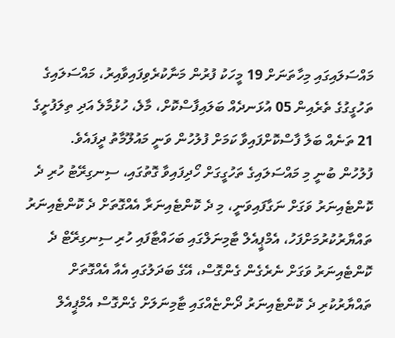މައްސަލައިގައި މިހާތަނަށް 19 މީހަކު ފުރުން މަނާކުރެވިފައިވާއިރު، މައްސަލައިގެ ތަހުގީގުގެ ތެރެއިން 05 އުޅަނދެއް ބަލައިފާސްކޮށް، މާލެ، ހުޅުމާލެ އަދި ތިލަފުށީގެ 21 ތަނެއް ބަލާ ފާސްކޮށްފައިވާ ކަމަށް ފުލުހުން ވަނީ މައުލޫމާތު ދީފައެވެ.
ފުލުހުން ބުނީ މި މައްސަލައިގެ ތަހުގީގަށް ހޯދިފައިވާ ގޮތުގައި، ސިނގިރޭޓު ހުރި ދެ ކޮންޓެއިނަރު ވަގަށް ނަގާފައިވަނީ، މި ދެ ކޮންޓެއިނަރާ އެއްގޮތަށް ދެ ކޮންޓެއިނަރު ތައްޔާރުކުރުމަށްފަހު، އެމްޕީއެލް ޓާމިނަލްގައި ބަހައްޓާފައި ހުރި ސިނގިރޭޓް ދެ ކޮންޓެއިނަރު ވަގަށް ނެރެގެން ގެންގޮސް، އޭގެ ބަދަލުގައި އެއާ އެއްގޮތަށް ތައްޔާރުކުރި ދެ ކޮންޓެއިނަރު ދޯންޏެއްގައި ޓާމިނަލަށް ގެންގޮސް އެމްޕީއެލް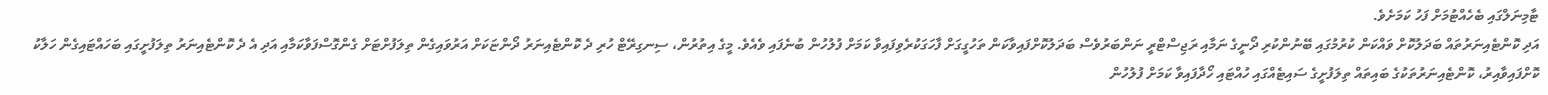ޓާމިނަލްގައި ބެހެއްޓުމަށް ފަހު ކަމަށެވެ.
އަދި ކޮންޓެއިނަރުތައް ބަދަލުކޮށް ވައްކަން ކުރުމުގައި ބޭނުންކުރި ދޯނީގެ ނަމާއި ރަޖިސްޓްރީ ނަންބަރުވެސް ބަދަލުކޮށްފައިވާކަން ތަހުގީގަށް ފާހަގަކުރެވިފައިވާ ކަމަށް ފުލުހުން ބުނެފައި ވެއެވެ. މީގެ އިތުރުން، ސިނގިރޭޓް ހުރި ދެ ކޮންޓެއިނަރު ދޯންޏަކަށް އަރުވައިގެން ތިލަފުށްޓަށް ގެންގޮސްފަވާކަމާއި އަދި އެ ދެ ކޮންޓެއިނަރު ތިލަފުށީގައި ބަހައްޓައިގެން ހަލާކު ކޮށްފައިވާއިރު، ކޮންޓެއިނަރުތަކުގެ ބައިތައް ތިލަފުށީގެ ސައިޓެއްގައި ހުއްޓައި ހޯދާފައިވާ ކަމަށް ފުލުހުން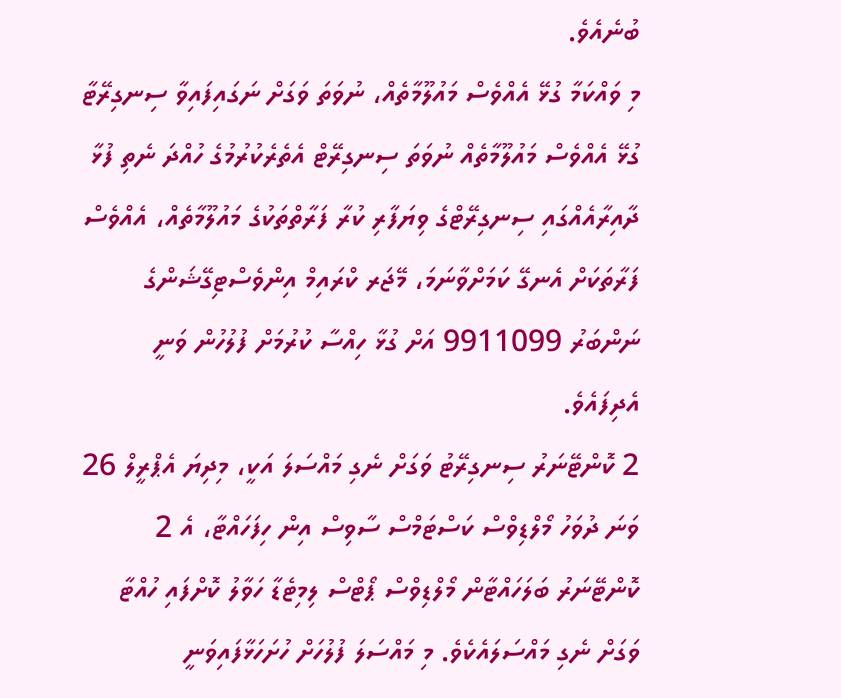ބުނެއެވެ.
މި ވައްކަމާ ގުޅޭ އެއްވެސް މައުލޫމާތެއް، ނުވަތަ ވަގަށް ނަގައިފައިވާ ސިނގިރޭޓާ ގުޅޭ އެއްވެސް މައުލޫމާތެއް ނުވަތަ ސިނގިރޭޓް އެތެރެކުރުމުގެ ހުއްދަ ނެތި ފުޅާ ދާއިރާއެއްގައި ސިނގިރޭޓްގެ ވިޔަފާރި ކުރާ ފަރާތްތަކުގެ މައުލޫމާތެއް، އެއްވެސް ފަރާތަކަށް އެނގޭ ކަމަށްވާނަމަ، މޭޖަރ ކްރައިމް އިންވެސްޓިގޭޝަންގެ ނަންބަރު 9911099 އަށް ގުޅާ ހިއްސާ ކުރުމަށް ފުލުހުން ވަނީ އެދިފައެވެ.
2 ކޮންޓޭނަރު ސިނގިރޭޓު ވަގަށް ނެގި މައްސަލަ އަކީ، މިދިޔަ އެޕްރީލް 26 ވަނަ ދުވަހު މޯލްޑިވްސް ކަސްޓަމްސް ސާވިސް އިން ހިފަހައްޓާ، އެ 2 ކޮންޓޭނަރު ބަލަހައްޓާން މޯލްޑިވްސް ޕޯޓްސް ލިމިޓެޑާ ހަވާލު ކޮށްފައި ހުއްޓާ ވަގަށް ނެގި މައްސަލައެކެވެ. މި މައްސަލަ ފުލުހަށް ހުށަހަޅާފައިވަނީ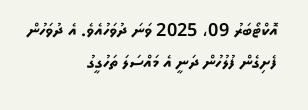އޮކްޓޯބަރު 09، 2025 ވަނަ ދުވަހުއެވެ. އެ ދުވަހުން ފެށިގެން ފުލުހުން ދަނީ އެ މައްސަލަ ތަހުގީގު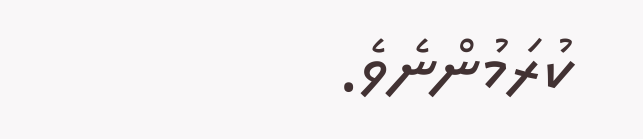ކުރަމުންނެވެ.